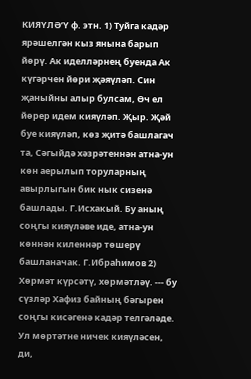КИЯҮЛӘ’Ү ф. этн. 1) Туйга кадәр ярәшелгән кыз янына барып йөрү. Ак иделләрнең буенда Ак күгәрчен йөри җәяүләп. Син җаныйны алыр булсам, Өч ел йөрер идем кияүләп. Җыр. Җәй буе кияүләп, көз җитә башлагач та, Сәгыйдә хәзрәтеннән атна-ун көн аерылып торуларның авырлыгын бик нык сизенә башлады. Г.Исхакый. Бу аның соңгы кияүләве иде, атна-ун көннән киленнәр төшерү башланачак. Г.Ибраһимов 2) Хөрмәт күрсәтү, хөрмәтләү. --- бу сүзләр Хафиз байның бәгырен соңгы кисәгенә кадәр телгәләде. Ул мөртәтне ничек кияүләсен, ди,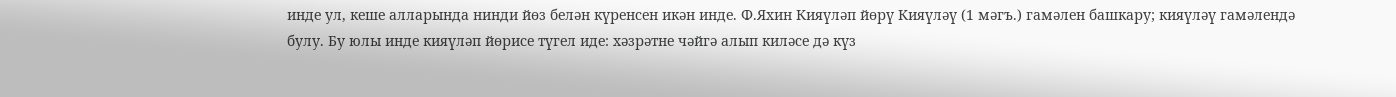инде ул, кеше алларында нинди йөз белән күренсен икән инде. Ф.Яхин Кияүләп йөрү Кияүләү (1 мәгъ.) гамәлен башкару; кияүләү гамәлендә булу. Бу юлы инде кияүләп йөрисе түгел иде: хәзрәтне чәйгә алып киләсе дә күз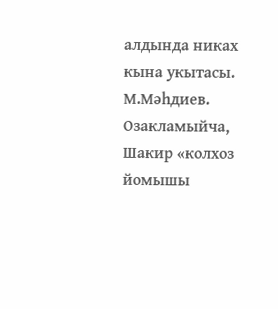алдында никах кына укытасы. М.Мәһдиев. Озакламыйча, Шакир «колхоз йомышы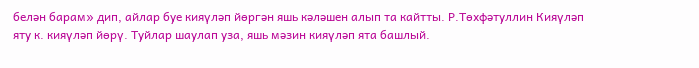белән барам» дип, айлар буе кияүләп йөргән яшь кәләшен алып та кайтты. Р.Төхфәтуллин Кияүләп яту к. кияүләп йөрү. Туйлар шаулап уза, яшь мәзин кияүләп ята башлый.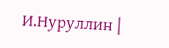И.Нуруллин |